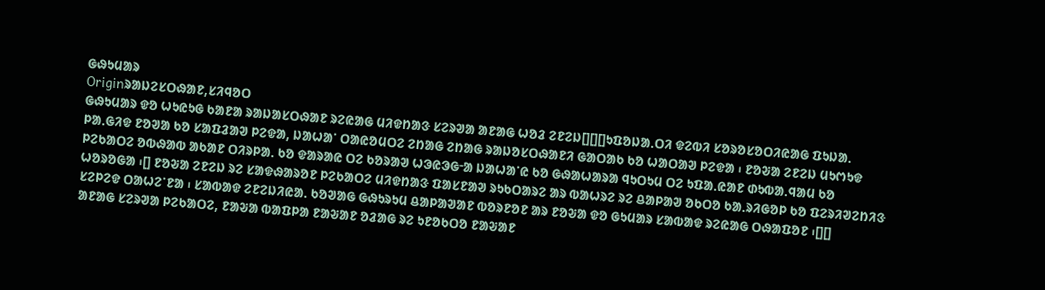ᱜᱷᱩᱢᱟᱨ
Originᱨᱟᱡᱮᱥᱛᱷᱟᱱ,ᱥᱤᱧᱚᱛ
ᱜᱷᱩᱢᱟᱨ ᱫᱚ ᱦᱩᱭᱩᱜ ᱠᱟᱱᱟ ᱨᱟᱡᱟᱥᱛᱷᱟᱱ ᱨᱮᱭᱟᱜ ᱢᱤᱫᱴᱟᱝ ᱥᱮᱨᱣᱟ ᱟᱱᱟᱜ ᱦᱚᱲ ᱮᱱᱮᱡ[][][]ᱩᱯᱚᱡᱟᱹᱛᱤ ᱫᱮᱵᱤ ᱥᱚᱨᱚᱥᱚᱛᱤᱭᱟᱜ ᱯᱩᱡᱟᱹ ᱞᱟᱹᱜᱤᱫ ᱱᱚᱣᱟ ᱠᱚ ᱥᱟᱯᱲᱟᱣ ᱞᱮᱫᱟ, ᱡᱟᱦᱟᱸ ᱛᱟᱭᱚᱢᱛᱮ ᱮᱴᱟᱜ ᱮᱴᱟᱜ ᱨᱟᱡᱚᱥᱛᱷᱟᱱᱤ ᱜᱟᱛᱟᱠ ᱠᱚ ᱦᱟᱛᱟᱣ ᱞᱮᱫᱟ ᱾ ᱱᱚᱶᱟ ᱮᱱᱮᱡ ᱢᱩᱬᱩᱫ ᱞᱮᱠᱟᱛᱮ ᱚᱵᱷᱟᱵ ᱟᱠᱟᱱ ᱛᱤᱨᱞᱟᱹ ᱠᱚ ᱫᱟᱨᱟᱭ ᱛᱮ ᱠᱚᱨᱟᱣ ᱦᱳᱭᱳᱜᱼᱟ ᱡᱟᱦᱟᱸᱭ ᱠᱚ ᱜᱷᱟᱦᱟᱨᱟ ᱧᱩᱛᱩᱢ ᱛᱮ ᱩᱯᱟᱹᱭᱟᱱ ᱰᱩᱵᱟᱹᱧᱟᱢ ᱠᱚ ᱦᱚᱨᱚᱜᱟ ᱾[] ᱱᱚᱶᱟ ᱮᱱᱮᱡ ᱨᱮ ᱥᱟᱫᱷᱟᱨᱚᱱ ᱞᱮᱠᱟᱛᱮ ᱢᱤᱫᱴᱟᱝ ᱯᱟᱥᱱᱟᱣ ᱨᱩᱠᱛᱟᱨᱮ ᱟᱨ ᱵᱟᱦᱨᱮ ᱨᱮ ᱪᱟᱞᱟᱣ ᱚᱠᱛᱚ ᱠᱟᱹᱨᱤᱜᱚᱞ ᱠᱚ ᱯᱮᱨᱤᱣᱮᱴᱤᱝ ᱥᱮᱞᱮᱫ ᱛᱟᱦᱮᱸᱱᱟ ᱾ ᱥᱟᱵᱟᱫ ᱮᱱᱮᱡᱤᱭᱟᱹ ᱠᱚᱣᱟᱜ ᱜᱷᱩᱨᱩᱢ ᱪᱟᱞᱟᱣᱟᱱ ᱵᱚᱨᱱᱚᱱ ᱟᱨ ᱱᱚᱶᱟ ᱫᱚ ᱜᱩᱢᱟᱨ ᱥᱟᱵᱟᱫ ᱨᱮᱭᱟᱜ ᱛᱷᱟᱯᱚᱱ ᱾[][]
ᱟᱱᱟᱜ ᱥᱮᱨᱣᱟ ᱞᱮᱠᱟᱛᱮ, ᱱᱟᱶᱟ ᱵᱟᱯᱞᱟ ᱱᱟᱶᱟᱱ ᱚᱲᱟᱜ ᱨᱮ ᱩᱱᱚᱠᱛᱚ ᱱᱟᱶᱟᱱ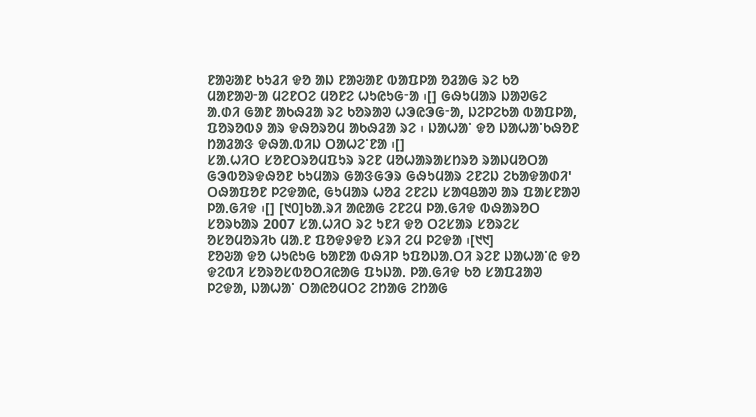ᱱᱟᱶᱟᱱ ᱠᱩᱲᱤ ᱫᱚ ᱟᱡ ᱱᱟᱶᱟᱱ ᱵᱟᱯᱞᱟ ᱚᱲᱟᱜ ᱨᱮ ᱠᱚ ᱢᱟᱱᱟᱣᱼᱟ ᱢᱮᱱᱛᱮ ᱢᱚᱱᱮ ᱦᱩᱭᱩᱜᱼᱟ ᱾[] ᱜᱷᱩᱢᱟᱨ ᱡᱟᱣᱜᱮ ᱟᱹᱰᱤ ᱜᱟᱱ ᱟᱠᱷᱲᱟ ᱨᱮ ᱠᱚᱨᱟᱣ ᱦᱳᱭᱳᱜᱼᱟ, ᱡᱮᱞᱮᱠᱟ ᱵᱟᱯᱞᱟ, ᱯᱚᱨᱚᱵᱽ ᱟᱨ ᱫᱷᱚᱨᱚᱢ ᱟᱠᱷᱲᱟ ᱨᱮ ᱾ ᱡᱟᱦᱟᱸ ᱫᱚ ᱡᱟᱦᱟᱸᱠᱷᱚᱱ ᱴᱟᱲᱟᱝ ᱫᱷᱟᱹᱵᱤᱡ ᱛᱟᱦᱮᱸᱱᱟ ᱾[]
ᱥᱟᱹᱦᱤᱛ ᱥᱚᱱᱛᱨᱚᱢᱯᱩᱨ ᱨᱮᱱ ᱢᱚᱦᱟᱨᱟᱥᱴᱨᱚ ᱨᱟᱡᱢᱚᱛᱟ ᱜᱳᱵᱚᱨᱫᱷᱚᱱ ᱠᱩᱢᱟᱨ ᱜᱟᱝᱜᱳᱨ ᱜᱷᱩᱢᱟᱨ ᱮᱱᱮᱡ ᱮᱠᱟᱫᱟᱰᱤ' ᱛᱷᱟᱯᱚᱱ ᱞᱮᱫᱟᱭ, ᱜᱩᱢᱟᱨ ᱦᱚᱲ ᱮᱱᱮᱡ ᱥᱟᱧᱪᱟᱣ ᱟᱨ ᱯᱟᱥᱱᱟᱣ ᱞᱟᱹᱜᱤᱫ ᱾[] [᱑᱐]ᱠᱟᱹᱨᱤ ᱟᱭᱟᱜ ᱮᱱᱮᱢ ᱞᱟᱹᱜᱤᱫ ᱵᱷᱟᱨᱚᱛ ᱥᱚᱨᱠᱟᱨ 2007 ᱥᱟᱹᱦᱤᱛ ᱨᱮ ᱩᱱᱤ ᱫᱚ ᱛᱮᱥᱟᱨ ᱥᱚᱨᱮᱥ ᱚᱥᱚᱢᱚᱨᱤᱠ ᱢᱟᱹᱱ ᱯᱚᱫᱽᱫᱚ ᱥᱨᱤ ᱮᱢ ᱞᱮᱫᱟ ᱾[᱑᱑]
ᱱᱚᱶᱟ ᱫᱚ ᱦᱩᱭᱩᱜ ᱠᱟᱱᱟ ᱵᱷᱤᱞ ᱩᱯᱚᱡᱟᱹᱛᱤ ᱨᱮᱱ ᱡᱟᱦᱟᱸᱭ ᱫᱚ ᱫᱮᱵᱤ ᱥᱚᱨᱚᱥᱵᱚᱛᱤᱭᱟᱜ ᱯᱩᱡᱟᱹ ᱞᱟᱹᱜᱤᱫ ᱠᱚ ᱥᱟᱯᱲᱟᱣ ᱞᱮᱫᱟ, ᱡᱟᱦᱟᱸ ᱛᱟᱭᱚᱢᱛᱮ ᱮᱴᱟᱜ ᱮᱴᱟᱜ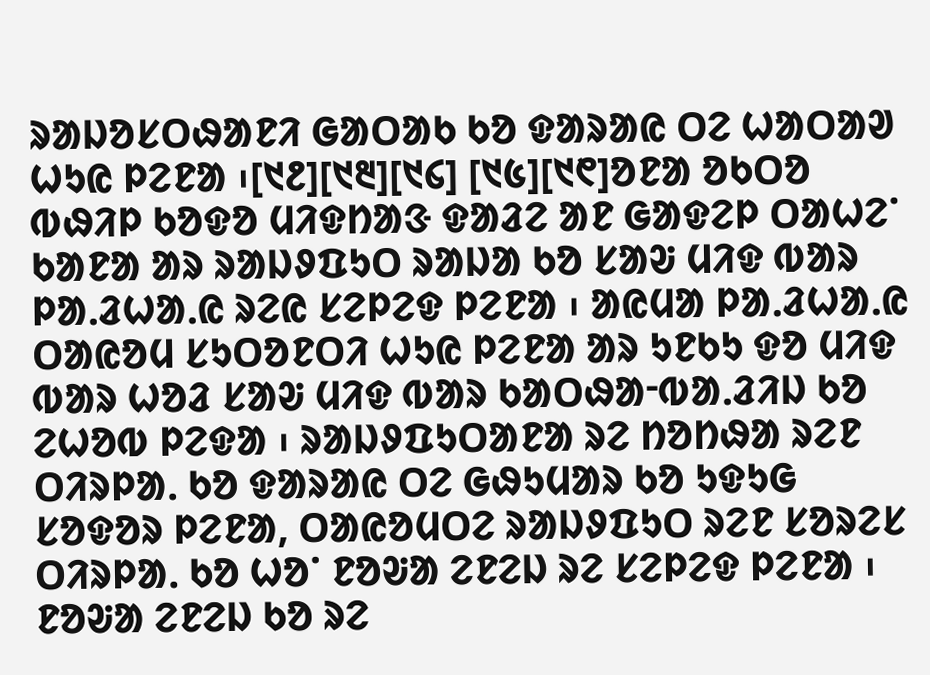ᱨᱟᱡᱚᱥᱛᱷᱟᱱᱤ ᱜᱟᱛᱟᱠ ᱠᱚ ᱫᱟᱨᱟᱭ ᱛᱮ ᱦᱟᱛᱟᱣ ᱦᱩᱭ ᱞᱮᱱᱟ ᱾[᱑᱒][᱑᱓][᱑᱔] [᱑᱕][᱑᱖]ᱚᱱᱟ ᱚᱠᱛᱚ ᱵᱷᱤᱞ ᱠᱚᱫᱚ ᱢᱤᱫᱴᱟᱝ ᱫᱟᱲᱮ ᱟᱱ ᱜᱟᱫᱮᱞ ᱛᱟᱦᱮᱸ ᱠᱟᱱᱟ ᱟᱨ ᱨᱟᱡᱽᱯᱩᱛ ᱨᱟᱡᱟ ᱠᱚ ᱥᱟᱶ ᱢᱤᱫ ᱵᱟᱨ ᱞᱟᱹᱲᱦᱟᱹᱭ ᱨᱮᱭ ᱥᱮᱞᱮᱫ ᱞᱮᱱᱟ ᱾ ᱟᱭᱢᱟ ᱞᱟᱹᱲᱦᱟᱹᱭ ᱛᱟᱭᱚᱢ ᱥᱩᱛᱚᱱᱛᱤ ᱦᱩᱭ ᱞᱮᱱᱟ ᱟᱨ ᱩᱱᱠᱩ ᱫᱚ ᱢᱤᱫ ᱵᱟᱨ ᱦᱚᱲ ᱥᱟᱶ ᱢᱤᱫ ᱵᱟᱨ ᱠᱟᱛᱷᱟᱼᱵᱟᱹᱲᱤᱡ ᱠᱚ ᱮᱦᱚᱵ ᱞᱮᱫᱟ ᱾ ᱨᱟᱡᱽᱯᱩᱛᱟᱱᱟ ᱨᱮ ᱴᱚᱴᱷᱟ ᱨᱮᱱ ᱛᱤᱨᱞᱟᱹ ᱠᱚ ᱫᱟᱨᱟᱭ ᱛᱮ ᱜᱷᱩᱢᱟᱨ ᱠᱚ ᱩᱫᱩᱜ ᱥᱚᱫᱚᱨ ᱞᱮᱱᱟ, ᱛᱟᱭᱚᱢᱛᱮ ᱨᱟᱡᱽᱯᱩᱛ ᱨᱮᱱ ᱥᱚᱨᱮᱥ ᱛᱤᱨᱞᱟᱹ ᱠᱚ ᱦᱚᱸ ᱱᱚᱶᱟ ᱮᱱᱮᱡ ᱨᱮ ᱥᱮᱞᱮᱫ ᱞᱮᱱᱟ ᱾ ᱱᱚᱶᱟ ᱮᱱᱮᱡ ᱠᱚ ᱨᱮ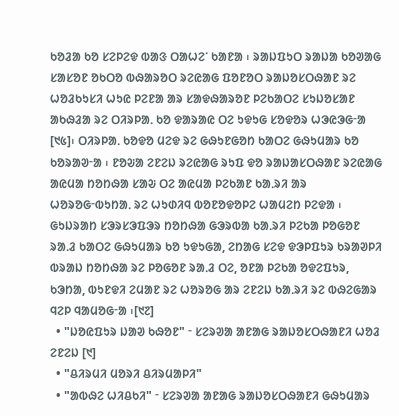ᱠᱚᱲᱟ ᱠᱚ ᱥᱮᱞᱮᱫ ᱵᱟᱝ ᱛᱟᱦᱮᱸ ᱠᱟᱱᱟ ᱾ ᱨᱟᱡᱯᱩᱛ ᱨᱟᱡᱟ ᱠᱚᱣᱟᱜ ᱥᱟᱥᱚᱱ ᱚᱠᱛᱚ ᱵᱷᱟᱨᱚᱛ ᱨᱮᱭᱟᱜ ᱯᱚᱱᱚᱛ ᱨᱟᱡᱚᱥᱛᱷᱟᱱ ᱨᱮ ᱦᱚᱲᱠᱩᱥᱤ ᱦᱩᱭ ᱞᱮᱱᱟ ᱟᱨ ᱥᱟᱫᱷᱟᱨᱚᱱ ᱞᱮᱠᱟᱛᱮ ᱥᱩᱡᱚᱥᱟᱱ ᱟᱠᱷᱲᱟ ᱨᱮ ᱛᱤᱨᱞᱟᱹ ᱠᱚ ᱫᱟᱨᱟᱭ ᱛᱮ ᱩᱫᱩᱜ ᱥᱚᱫᱚᱨ ᱦᱳᱭᱳᱜᱼᱟ [᱑᱕]᱾ ᱛᱤᱨᱞᱟᱹ ᱠᱚᱫᱚ ᱢᱮᱫ ᱨᱮ ᱜᱷᱩᱱᱜᱚᱴ ᱠᱟᱛᱮ ᱜᱷᱩᱢᱟᱨ ᱠᱚ ᱠᱚᱨᱟᱣᱼᱟ ᱾ ᱱᱚᱶᱟ ᱮᱱᱮᱡ ᱨᱮᱭᱟᱜ ᱨᱩᱯ ᱫᱚ ᱨᱟᱡᱟᱥᱛᱷᱟᱱ ᱨᱮᱭᱟᱜ ᱟᱭᱢᱟ ᱴᱚᱴᱷᱟ ᱥᱟᱶ ᱛᱮ ᱟᱭᱢᱟ ᱞᱮᱠᱟᱱ ᱠᱟᱹᱨᱤ ᱟᱨ ᱦᱚᱨᱚᱜᱼᱵᱩᱴᱟᱹ ᱨᱮ ᱦᱩᱰᱤᱧ ᱵᱚᱱᱚᱫᱚᱞᱮ ᱦᱟᱢᱮᱴ ᱞᱮᱫᱟ ᱾ ᱜᱩᱡᱨᱟᱴ ᱥᱳᱨᱥᱳᱯᱳᱨ ᱴᱚᱴᱷᱟ ᱜᱳᱨᱵᱟ ᱠᱟᱹᱨᱤ ᱞᱮᱠᱟ ᱞᱚᱜᱚᱱ ᱨᱟᱹᱲ ᱠᱟᱛᱮ ᱜᱷᱩᱢᱟᱨ ᱠᱚ ᱩᱫᱩᱜᱟ, ᱮᱴᱟᱜ ᱥᱮᱫ ᱫᱳᱞᱯᱩᱨ ᱠᱨᱟᱣᱞᱤ ᱵᱨᱟᱡ ᱴᱚᱴᱷᱟ ᱨᱮ ᱞᱚᱜᱚᱱ ᱨᱟᱹᱲ ᱛᱮ, ᱚᱱᱟ ᱞᱮᱠᱟ ᱚᱫᱮᱯᱩᱨ, ᱠᱳᱴᱟ, ᱵᱩᱱᱫᱤ ᱮᱢᱟᱱ ᱨᱮ ᱦᱚᱨᱚᱜ ᱟᱨ ᱮᱱᱮᱡ ᱠᱟᱹᱨᱤ ᱨᱮ ᱵᱷᱮᱜᱟᱨ ᱧᱮᱞ ᱧᱟᱢᱚᱜᱼᱟ ᱾[᱑᱗]
  • "ᱡᱚᱭᱯᱩᱨ ᱡᱟᱣ ᱠᱷᱚᱱ" ᱼ ᱥᱮᱨᱣᱟ ᱟᱱᱟᱜ ᱨᱟᱡᱚᱥᱛᱷᱟᱱᱤ ᱦᱚᱲ ᱮᱱᱮᱡ [᱑]
  • "ᱪᱤᱨᱢᱤ ᱢᱚᱨᱤ ᱪᱤᱨᱢᱟᱞᱤ"
  • "ᱟᱵᱷᱮ ᱦᱤᱪᱠᱤ" ᱼ ᱥᱮᱨᱣᱟ ᱟᱱᱟᱜ ᱨᱟᱡᱚᱥᱛᱷᱟᱱᱤ ᱜᱷᱩᱢᱟᱨ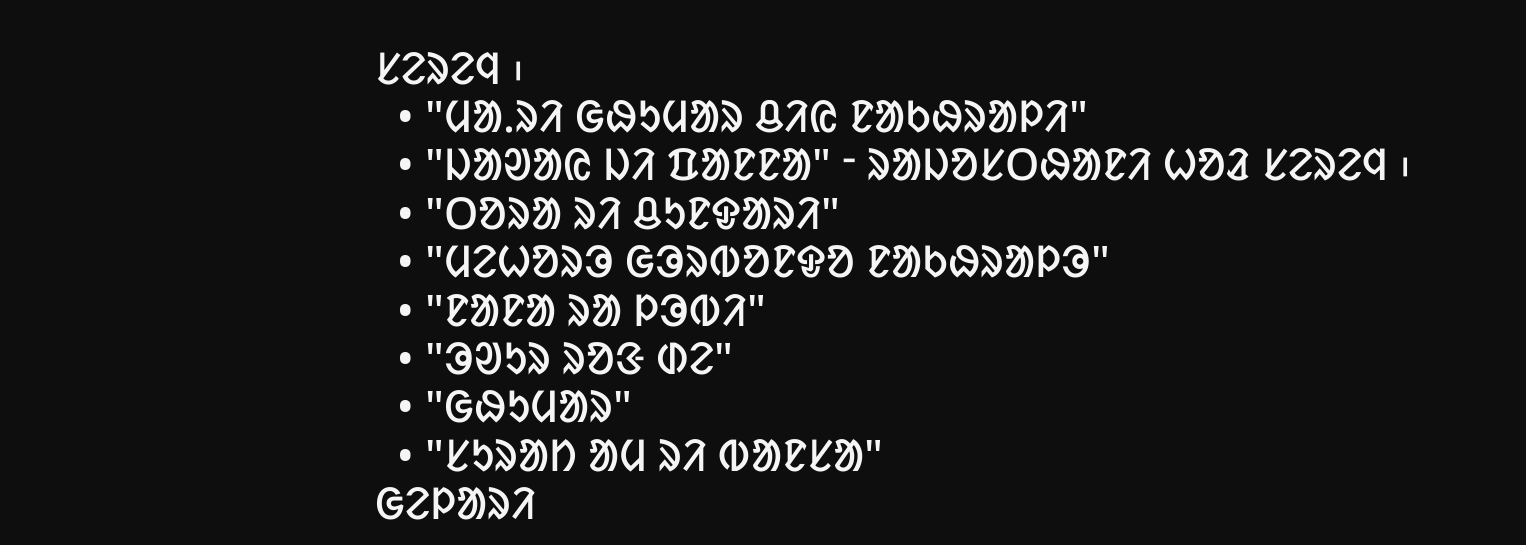ᱥᱮᱨᱮᱧ ᱾
  • "ᱢᱟᱹᱨᱤ ᱜᱷᱩᱢᱟᱨ ᱪᱤᱭ ᱱᱟᱠᱷᱨᱟᱞᱤ"
  • "ᱡᱟᱣᱟᱭ ᱡᱤ ᱯᱟᱱᱱᱟ" ᱼ ᱨᱟᱡᱚᱥᱛᱷᱟᱱᱤ ᱦᱚᱲ ᱥᱮᱨᱮᱧ ᱾
  • "ᱛᱚᱨᱟ ᱨᱤ ᱪᱩᱱᱫᱟᱨᱤ"
  • "ᱢᱮᱦᱚᱨᱳ ᱜᱳᱨᱵᱚᱱᱫᱚ ᱱᱟᱠᱷᱨᱟᱞᱳ"
  • "ᱱᱟᱱᱟ ᱨᱟ ᱞᱳᱵᱤ"
  • "ᱳᱣᱩᱨ ᱨᱚᱝ ᱰᱮ"
  • "ᱜᱷᱩᱢᱟᱨ"
  • "ᱥᱩᱨᱟᱴ ᱟᱢ ᱨᱤ ᱵᱟᱱᱥᱟ"
ᱜᱮᱞᱟᱨᱤ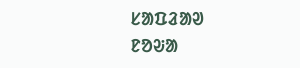ᱥᱟᱯᱲᱟᱣ
ᱱᱚᱶᱟ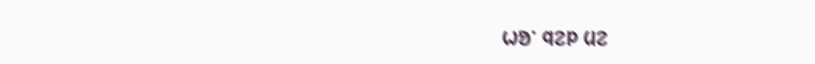ᱦᱚᱸ ᱧᱮᱞ ᱢᱮ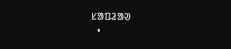ᱥᱟᱯᱲᱟᱣ
  •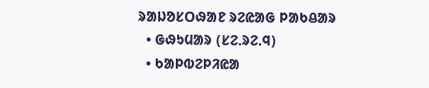ᱨᱟᱡᱚᱥᱛᱷᱟᱱ ᱨᱮᱭᱟᱜ ᱞᱟᱠᱪᱟᱨ
  • ᱜᱷᱩᱢᱟᱨ (ᱥᱮᱹᱨᱮᱹᱧ)
  • ᱠᱟᱞᱵᱮᱞᱤᱭᱟ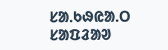ᱥᱟᱹᱠᱷᱭᱟᱹᱛ
ᱥᱟᱯᱲᱟᱣ